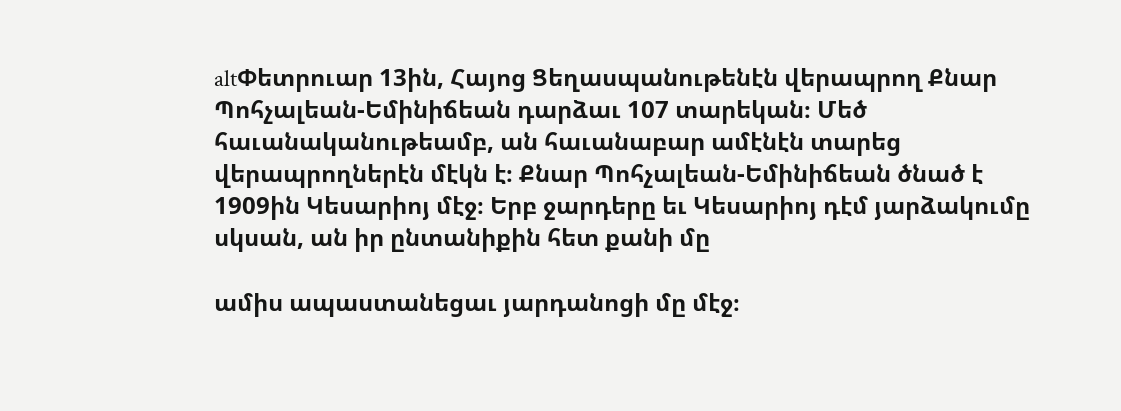altՓետրուար 13ին, Հայոց Ցեղասպանութենէն վերապրող Քնար Պոհչալեան-Եմինիճեան դարձաւ 107 տարեկան։ Մեծ հաւանականութեամբ, ան հաւանաբար ամէնէն տարեց վերապրողներէն մէկն է։ Քնար Պոհչալեան-Եմինիճեան ծնած է 1909ին Կեսարիոյ մէջ։ Երբ ջարդերը եւ Կեսարիոյ դէմ յարձակումը սկսան, ան իր ընտանիքին հետ քանի մը

ամիս ապաստանեցաւ յարդանոցի մը մէջ։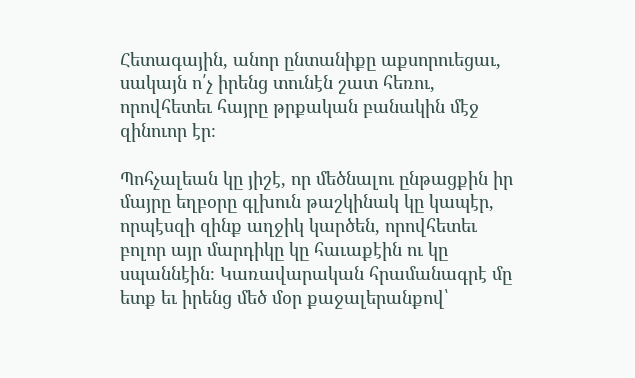Հետագային, անոր ընտանիքը աքսորուեցաւ, սակայն ո՛չ իրենց տունէն շատ հեռու, որովհետեւ հայրը թրքական բանակին մէջ զինուոր էր։

Պոհչալեան կը յիշէ, որ մեծնալու ընթացքին իր մայրը եղբօրը գլխուն թաշկինակ կը կապէր, որպէսզի զինք աղջիկ կարծեն, որովհետեւ բոլոր այր մարդիկը կը հաւաքէին ու կը սպաննէին։ Կառավարական հրամանագրէ մը ետք եւ իրենց մեծ մօր քաջալերանքով՝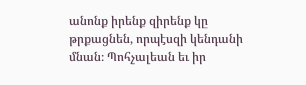անոնք իրենք զիրենք կը թրքացնեն, որպէսզի կենդանի մնան։ Պոհչալեան եւ իր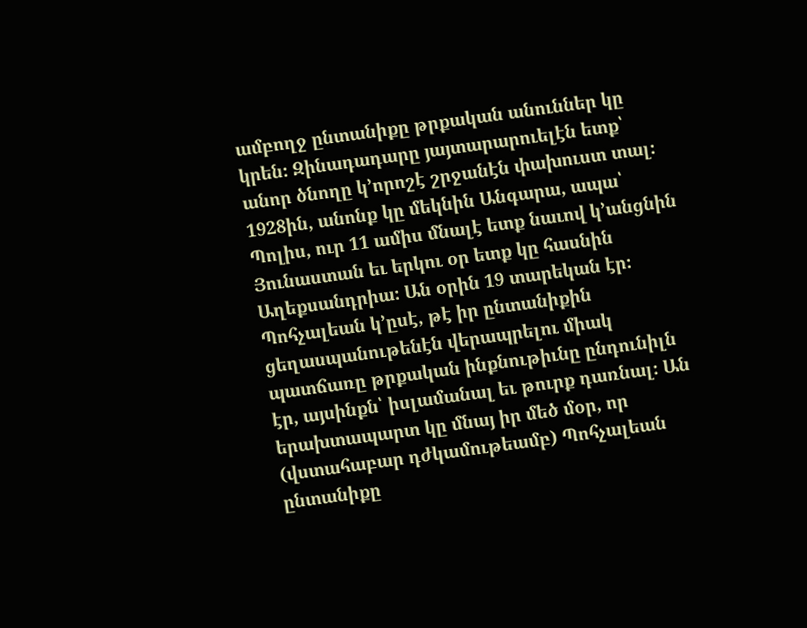ամբողջ ընտանիքը թրքական անուններ կը կրեն։ Զինադադարը յայտարարուելէն ետք՝ անոր ծնողը կ՚որոշէ շրջանէն փախուստ տալ։ 1928ին, անոնք կը մեկնին Անգարա, ապա՝ Պոլիս, ուր 11 ամիս մնալէ ետք նաւով կ՚անցնին Յունաստան եւ երկու օր ետք կը հասնին Աղեքսանդրիա։ Ան օրին 19 տարեկան էր։ Պոհչալեան կ՚ըսէ, թէ իր ընտանիքին ցեղասպանութենէն վերապրելու միակ պատճառը թրքական ինքնութիւնը ընդունիլն էր, այսինքն՝ իսլամանալ եւ թուրք դառնալ։ Ան երախտապարտ կը մնայ իր մեծ մօր, որ (վստահաբար դժկամութեամբ) Պոհչալեան ընտանիքը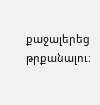քաջալերեց թրքանալու։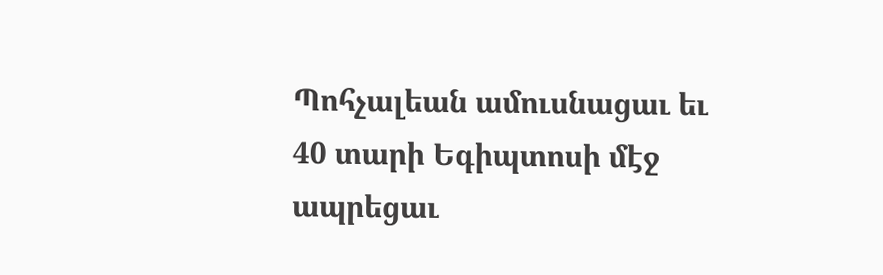Պոհչալեան ամուսնացաւ եւ 40 տարի Եգիպտոսի մէջ ապրեցաւ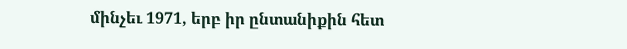մինչեւ 1971, երբ իր ընտանիքին հետ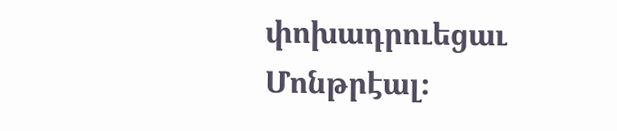փոխադրուեցաւ Մոնթրէալ։